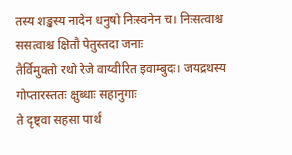तस्य शङ्खस्य नादेन धनुषो निःस्वनेन च। निःसत्वाश्च ससत्वाश्च क्षितौ पेतुस्तदा जनाः
तैर्विमुक्तो रथो रेजे वाय्वीरित इवाम्बुदः। जयद्रथस्य गोप्तारस्ततः क्षुब्धाः सहानुगाः
ते दृष्ट्वा सहसा पार्थं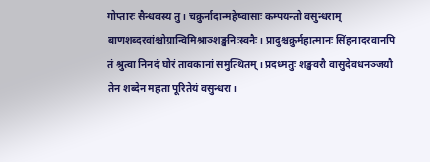गोप्तारः सैन्धवस्य तु। चक्रुर्नादान्महेष्वासाः कम्पयन्तो वसुन्धराम्
बाणशब्दरवांश्चोग्रान्विमिश्राञ्शङ्खनिःस्वनैः। प्रादुश्चक्रुर्महात्मानः सिंहनादरवानपि
तं श्रुत्वा निनदं घोरं तावकानां समुत्थितम्। प्रदध्मतुः शङ्खवरौ वासुदेवधनञ्जयौ
तेन शब्देन महता पूरितेयं वसुन्धरा।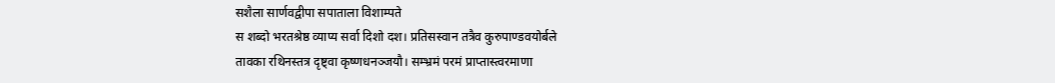सशैला सार्णवद्वीपा सपाताला विशाम्पते
स शब्दो भरतश्रेष्ठ व्याप्य सर्वा दिशो दश। प्रतिसस्वान तत्रैव कुरुपाण्डवयोर्बले
तावका रथिनस्तत्र दृष्ट्वा कृष्णधनञ्जयौ। सम्भ्रमं परमं प्राप्तास्त्वरमाणा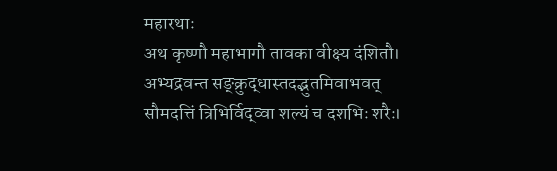महारथाः
अथ कृष्णौ महाभागौ तावका वीक्ष्य दंशितौ। अभ्यद्रवन्त सङ्क्रुद्धास्तदद्भुतमिवाभवत्
सौमदत्तिं त्रिभिर्विद्व्वा शल्यं च दशभिः शरैः।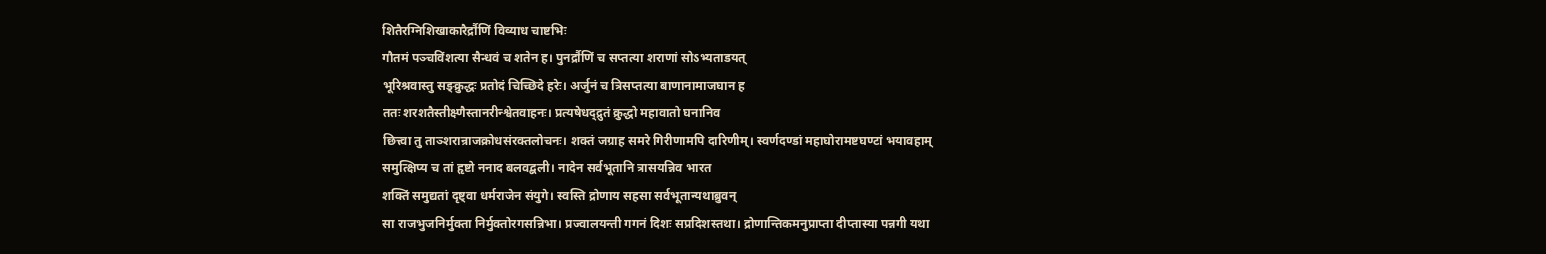शितैरग्निशिखाकारैर्द्रौणिं विव्याध चाष्टभिः
गौतमं पञ्चविंशत्या सैन्धवं च शतेन ह। पुनर्द्रौणिं च सप्तत्या शराणां सोऽभ्यताडयत्
भूरिश्रवास्तु सङ्क्रुद्धः प्रतोदं चिच्छिदे हरेः। अर्जुनं च त्रिसप्तत्या बाणानामाजघान ह
ततः शरशतैस्तीक्ष्णैस्तानरीन्श्वेतवाहनः। प्रत्यषेधद्द्रुतं क्रुद्धो महावातो घनानिव
छित्त्वा तु ताञ्शरान्राजक्रोधसंरक्तलोचनः। शक्तं जग्राह समरे गिरीणामपि दारिणीम्। स्वर्णदण्डां महाघोरामष्टघण्टां भयावहाम्
समुत्क्षिप्य च तां हृष्टो ननाद बलवद्बली। नादेन सर्वभूतानि त्रासयन्निव भारत
शक्तिं समुद्यतां दृष्ट्वा धर्मराजेन संयुगे। स्वस्ति द्रोणाय सहसा सर्वभूतान्यथाब्रुवन्
सा राजभुजनिर्मुक्ता निर्मुक्तोरगसन्निभा। प्रज्वालयन्ती गगनं दिशः सप्रदिशस्तथा। द्रोणान्तिकमनुप्राप्ता दीप्तास्या पन्नगी यथा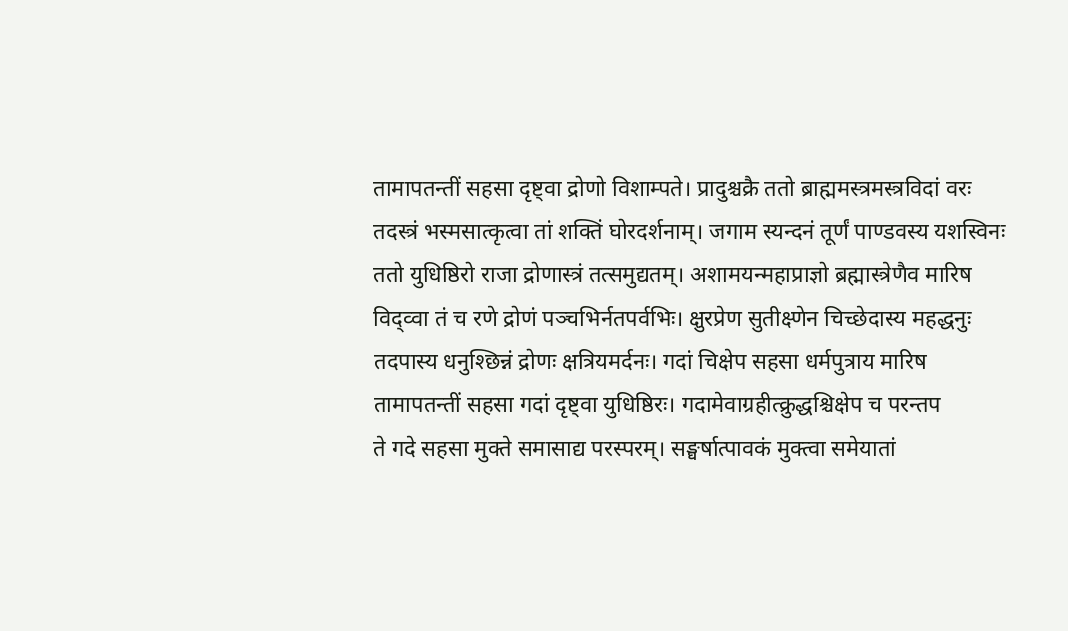तामापतन्तीं सहसा दृष्ट्वा द्रोणो विशाम्पते। प्रादुश्चक्रै ततो ब्राह्ममस्त्रमस्त्रविदां वरः
तदस्त्रं भस्मसात्कृत्वा तां शक्तिं घोरदर्शनाम्। जगाम स्यन्दनं तूर्णं पाण्डवस्य यशस्विनः
ततो युधिष्ठिरो राजा द्रोणास्त्रं तत्समुद्यतम्। अशामयन्महाप्राज्ञो ब्रह्मास्त्रेणैव मारिष
विद्व्वा तं च रणे द्रोणं पञ्चभिर्नतपर्वभिः। क्षुरप्रेण सुतीक्ष्णेन चिच्छेदास्य महद्धनुः
तदपास्य धनुश्छिन्नं द्रोणः क्षत्रियमर्दनः। गदां चिक्षेप सहसा धर्मपुत्राय मारिष
तामापतन्तीं सहसा गदां दृष्ट्वा युधिष्ठिरः। गदामेवाग्रहीत्क्रुद्धश्चिक्षेप च परन्तप
ते गदे सहसा मुक्ते समासाद्य परस्परम्। सङ्घर्षात्पावकं मुक्त्वा समेयातां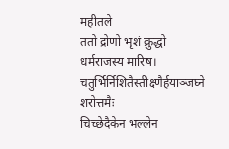महीतले
ततो द्रोणो भृशं क्रुद्धो धर्मराजस्य मारिष। चतुर्भिर्निशितैस्तीक्ष्णैर्हयाञ्जघ्ने शरोत्तमैः
चिच्छेदैकेन भल्लेन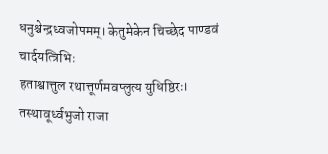धनुश्चेन्द्रध्वजोपमम्। केतुमेकेन चिच्छेद पाण्डवं चार्दयत्त्रिभिः
हताश्वात्तुल रथात्तूर्णमवप्लुत्य युधिष्ठिरः। तस्थावूर्ध्वभुजो राजा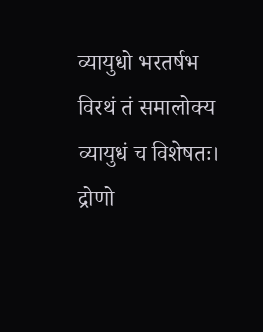व्यायुधो भरतर्षभ
विरथं तं समालोक्य व्यायुधं च विशेषतः। द्रोणो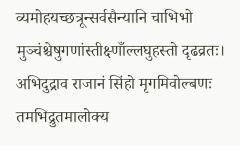व्यमोहयच्छत्रून्सर्वसैन्यानि चाभिभो
मुञ्चंश्चेषुगणांस्तीक्ष्णाँल्लघुहस्तो दृढव्रतः। अभिदुद्राव राजानं सिंहो मृगमिवोल्बणः
तमभिद्रुतमालोक्य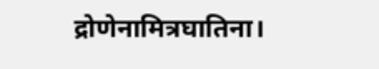द्रोणेनामित्रघातिना।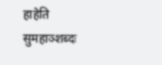हाहेति सुमहाञ्शब्दः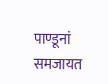पाण्डूनां समजायत